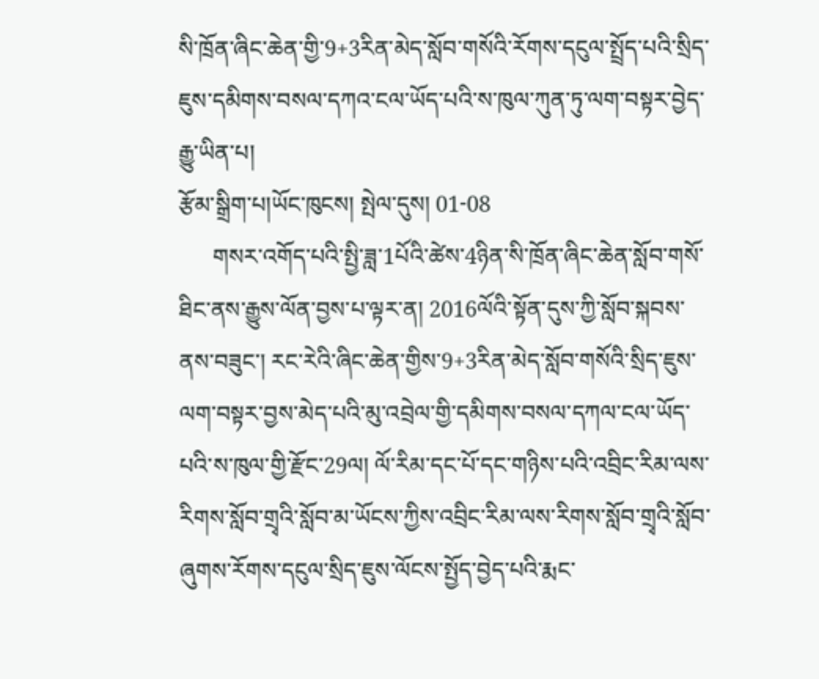སི་ཁྲོན་ཞིང་ཆེན་གྱི་9+3རིན་མེད་སློབ་གསོའི་རོགས་དངུལ་སྤྲོད་པའི་སྲིད་ཇུས་དམིགས་བསལ་དཀའ་ངལ་ཡོད་པའི་ས་ཁུལ་ཀུན་ཏུ་ལག་བསྟར་བྱེད་རྒྱུ་ཡིན་པ།
རྩོམ་སྒྲིག་པ།ཡོང་ཁུངས། སྤེལ་དུས། 01-08
      གསར་འགོད་པའི་སྤྱི་ཟླ་1པོའི་ཚེས་4ཉིན་སི་ཁྲོན་ཞིང་ཆེན་སློབ་གསོ་ཐིང་ནས་རྒྱུས་ལོན་བྱས་པ་ལྟར་ན། 2016ལོའི་སྟོན་དུས་ཀྱི་སློབ་སྐབས་ནས་བཟུང་། རང་རེའི་ཞིང་ཆེན་གྱིས་9+3རིན་མེད་སློབ་གསོའི་སྲིད་ཇུས་ལག་བསྟར་བྱས་མེད་པའི་མུ་འབྲེལ་གྱི་དམིགས་བསལ་དཀལ་ངལ་ཡོད་པའི་ས་ཁུལ་གྱི་རྫོང་29ལ། ལོ་རིམ་དང་པོ་དང་གཉིས་པའི་འབྲིང་རིམ་ལས་རིགས་སློབ་གྲྭའི་སློབ་མ་ཡོངས་ཀྱིས་འབྲིང་རིམ་ལས་རིགས་སློབ་གྲྭའི་སློབ་ཞུགས་རོགས་དངུལ་སྲིད་ཇུས་ལོངས་སྤྱོད་བྱེད་པའི་རྨང་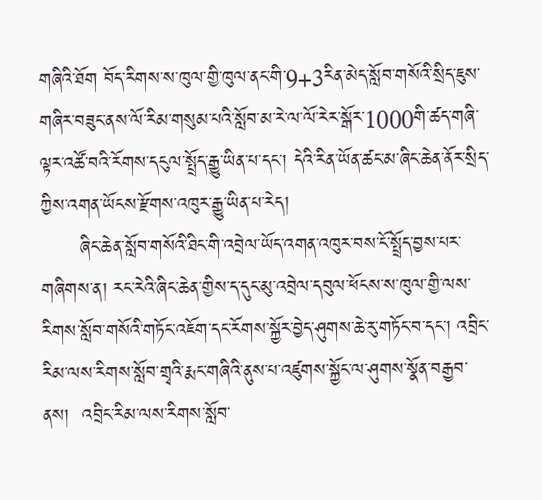གཞིའི་ཐོག བོད་རིགས་ས་ཁུལ་གྱི་ཁུལ་ནང་གི་9+3རིན་མེད་སློབ་གསོའི་སྲིད་ཇུས་གཞིར་བཟུང་ནས་ལོ་རིམ་གསུམ་པའི་སློབ་མ་རེ་ལ་ལོ་རེར་སྒོར་1000གི་ཚད་གཞི་ལྟར་འཚོ་བའི་རོགས་དངུལ་སྤྲོད་རྒྱུ་ཡིན་པ་དང་། དེའི་རིན་ཡོན་ཚང་མ་ཞིང་ཆེན་ནོར་སྲིད་ཀྱིས་འགན་ཡོངས་རྫོགས་འཁུར་རྒྱུ་ཡིན་པ་རེད།
      ཞིང་ཆེན་སློབ་གསོའི་ཐིང་གི་འབྲེལ་ཡོད་འགན་འཁུར་བས་ངོ་སྤྲོད་བྱས་པར་གཞིགས་ན། རང་རེའི་ཞིང་ཆེན་གྱིས་ད་དུང་མུ་འབྲེལ་དབུལ་ཕོངས་ས་ཁུལ་གྱི་ལས་རིགས་སློབ་གསོའི་གཏོང་འཇོག་དང་རོགས་སྐྱོར་བྱེད་ཤུགས་ཆེ་རུ་གཏོང་བ་དང་། འབྲིང་རིམ་ལས་རིགས་སློབ་གྲྭའི་རྨང་གཞིའི་ནུས་པ་འཛུགས་སྐྱོང་ལ་ཤུགས་སྣོན་བརྒྱབ་ནས།  འབྲིང་རིམ་ལས་རིགས་སློབ་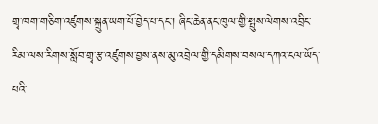གྲྭ་ཁག་གཅིག་འཛུགས་སྐྲུན་ཡག་པོ་བྱེད་པ་དང་། ཞིང་ཆེན་ནང་ཁུལ་གྱི་སྤུས་ལེགས་འབྲིང་རིམ་ལས་རིགས་སློབ་གྲྭ་རྩ་འཛུགས་བྱས་ནས་མུ་འབྲེལ་གྱི་དམིགས་བསལ་དཀའ་ངལ་ཡོད་པའི་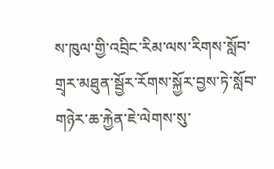ས་ཁུལ་གྱི་འབྲིང་རིམ་ལས་རིགས་སློབ་གྲྭར་མཐུན་སྦྱོར་རོགས་སྐྱོར་བྱས་ཏེ་སློབ་གཉེར་ཆ་རྐྱེན་ཇེ་ལེགས་སུ་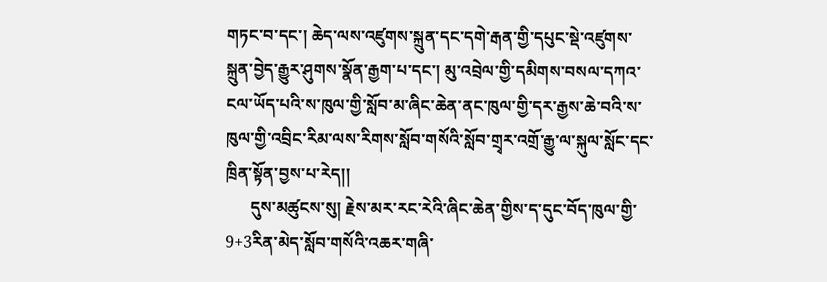གཏང་བ་དང་། ཆེད་ལས་འཛུགས་སྐྲུན་དང་དགེ་རྒན་གྱི་དཔུང་སྡེ་འཛུགས་སྐྲུན་བྱེད་རྒྱུར་ཤུགས་སྣོན་རྒྱག་པ་དང་། མུ་འབྲེལ་གྱི་དམིགས་བསལ་དཀའ་ངལ་ཡོད་པའི་ས་ཁུལ་གྱི་སློབ་མ་ཞིང་ཆེན་ནང་ཁུལ་གྱི་དར་རྒྱས་ཆེ་བའི་ས་ཁུལ་གྱི་འབྲིང་རིམ་ལས་རིགས་སློབ་གསོའི་སློབ་གྲྭར་འགྲོ་རྒྱུ་ལ་སྐུལ་སློང་དང་ཁྲིན་སྟོན་བྱས་པ་རེད།།
      དུས་མཚུངས་སུ། རྗེས་མར་རང་རེའི་ཞིང་ཆེན་གྱིས་ད་དུང་བོད་ཁུལ་གྱི་9+3རིན་མེད་སློབ་གསོའི་འཆར་གཞི་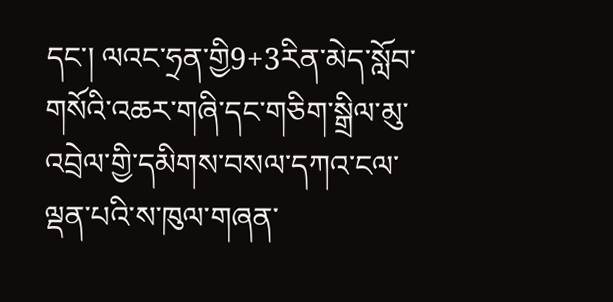དང་། ལའང་ཧྲན་གྱི9+3རིན་མེད་སློབ་གསོའི་འཆར་གཞི་དང་གཅིག་སྒྲིལ་མུ་འབྲེལ་གྱི་དམིགས་བསལ་དཀའ་ངལ་ལྡན་པའི་ས་ཁུལ་གཞན་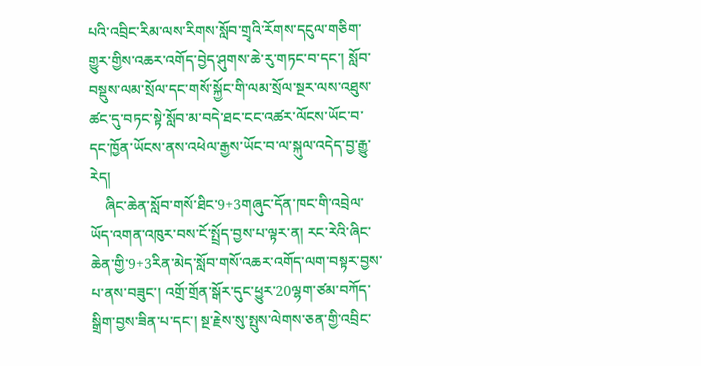པའི་འབྲིང་རིམ་ལས་རིགས་སློབ་གྲྭའི་རོགས་དངུལ་གཅིག་གྱུར་གྱིས་འཆར་འགོད་བྱེད་ཤུགས་ཆེ་རུ་གཏང་བ་དང་། སློབ་བསྡུས་ལམ་སྲོལ་དང་གསོ་སྐྱོང་གི་ལམ་སྲོལ་སྔར་ལས་འཐུས་ཚང་དུ་བཏང་སྟེ་སློབ་མ་བདེ་ཐང་ངང་འཚར་ལོངས་ཡོང་བ་དང་ཁྱོན་ཡོངས་ནས་འཕེལ་རྒྱས་ཡོང་བ་ལ་སྐུལ་འདེད་བྱ་རྒྱུ་རེད།
    ཞིང་ཆེན་སློབ་གསོ་ཐིང་9+3གཞུང་དོན་ཁང་གི་འབྲེལ་ཡོད་འགན་འཁུར་བས་ངོ་སྤྲོད་བྱས་པ་ལྟར་ན། རང་རེའི་ཞིང་ཆེན་གྱི་9+3རིན་མེད་སློབ་གསོ་འཆར་འགོད་ལག་བསྟར་བྱས་པ་ནས་བཟུང་། འགྲོ་གྲོན་སྒོར་དུང་ཕྱུར་20ལྷག་ཙམ་བཀོད་སྒྲིག་བྱས་ཟིན་པ་དང་། སྔ་རྗེས་སུ་སྤུས་ལེགས་ཅན་གྱི་འབྲིང་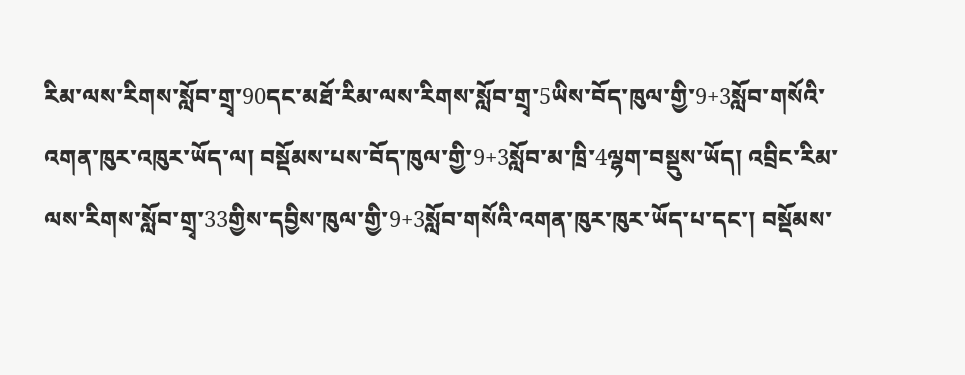རིམ་ལས་རིགས་སློབ་གྲྭ་90དང་མཐོ་རིམ་ལས་རིགས་སློབ་གྲྭ་5ཡིས་བོད་ཁུལ་གྱི་9+3སློབ་གསོའི་འགན་ཁུར་འཁུར་ཡོད་ལ། བསྡོམས་པས་བོད་ཁུལ་གྱི་9+3སློབ་མ་ཁྲི་4ལྷག་བསྡུས་ཡོད། འབྲིང་རིམ་ལས་རིགས་སློབ་གྲྭ་33གྱིས་དབྱིས་ཁུལ་གྱི་9+3སློབ་གསོའི་འགན་ཁུར་ཁུར་ཡོད་པ་དང་། བསྡོམས་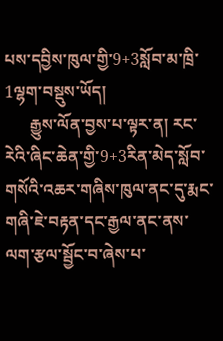པས་དབྱིས་ཁུལ་གྱི་9+3སློབ་མ་ཁྲི་1ལྷག་བསྡུས་ཡོད།
      རྒྱུས་ལོན་བྱས་པ་ལྟར་ན། རང་རེའི་ཞིང་ཆེན་གྱི་9+3རིན་མེད་སློབ་གསོའི་འཆར་གཞིས་ཁུལ་ནང་དུ་རྨང་གཞི་ཇེ་བརྟན་དང་རྒྱལ་ནང་ནས་ལག་རྩལ་སྦྱོང་བ་ཞེས་པ་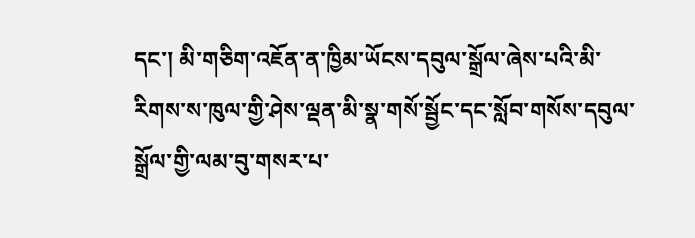དང་། མི་གཅིག་འཇོན་ན་ཁྱིམ་ཡོངས་དབུལ་སྒྲོལ་ཞེས་པའི་མི་རིགས་ས་ཁུལ་གྱི་ཤེས་ལྡན་མི་སྣ་གསོ་སྦྱོང་དང་སློབ་གསོས་དབུལ་སྒྲོལ་གྱི་ལམ་བུ་གསར་པ་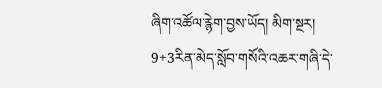ཞིག་འཚོལ་རྙེག་བྱས་ཡོད། མིག་སྔར། 9+3རིན་མེད་སློབ་གསོའི་འཆར་གཞི་དེ་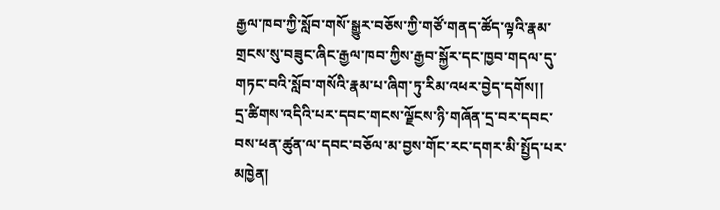རྒྱལ་ཁབ་ཀྱི་སློབ་གསོ་སྒྱུར་བཅོས་ཀྱི་གཙོ་གནད་ཚོད་ལྟའི་རྣམ་གྲངས་སུ་བཟུང་ཞིང་རྒྱལ་ཁབ་ཀྱིས་རྒྱབ་སྐྱོར་དང་ཁྱབ་གདལ་དུ་གཏང་བའི་སློབ་གསོའི་རྣམ་པ་ཞིག་ཏུ་རིམ་འཕར་བྱེད་དགོས།།
དྲ་ཚིགས་འདིའི་པར་དབང་གངས་ལྗོངས་ཉི་གཞོན་དྲ་བར་དབང་བས་ཕན་ཚུན་ལ་དབང་བཅོལ་མ་བྱས་གོང་རང་དགར་མི་སྤྱོད་པར་མཁྱེན།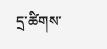དྲ་ཚིགས་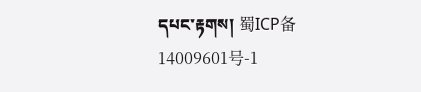དཔང་རྟགས། 蜀ICP备14009601号-1